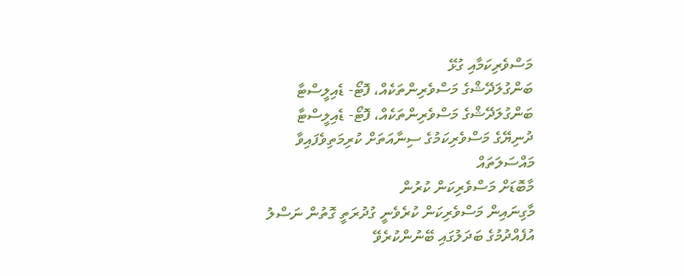މަސްވެރިކަމާއި ގުޅޭ
ބަންގުލަދޭޝްގެ މަސްވެރިންތަކެއް، ފޮޓޯ- ޑެއިލީސްޓާ
ބަންގުލަދޭޝްގެ މަސްވެރިންތަކެއް، ފޮޓޯ- ޑެއިލީސްޓާ
ދުނިޔޭގެ މަސްވެރިކަމުގެ ސިނާއަތަށް ކުރިމަތިވެފައިވާ މައްސަލަތައް
މާބޮޑަށް މަސްވެރިކަން ކުރުން
މާގިނައިން މަސްވެރިކަން ކުރެވެނީ ގުދުރަތީ ގޮތުން ނަސްލު އުފެއްދުމުގެ ބަދަލުގައި ބޭނުންކުރެވޭ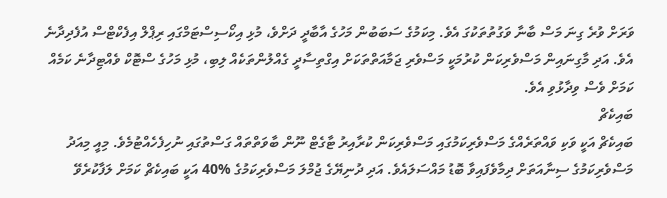ވަރަށް ވުރެ ގިނަ މަސް ބާނާ ވަގުތުތަކުގަ އެވެ. މިކަމުގެ ސަބަބުން މަހުގެ އާބާދީ ދަށްވެ، މުޅި އިކޯސިސްޓަމްގައި ރިޕްލް އިފެކްޓްސް އުފެދިދާނެ އެވެ. އަދި މާގިނައިން މަސްވެރިކަން ކުރުމަކީ މަސްވެރި ޖަމާއަތްތަކަށް އިގްތިސާދީ ގެއްލުންތަކެއް ލިބި، މުޅި މަހުގެ ސްޓޮކް ވެއްޓިދާނެ ކަމެއް ކަމަށް ވެސް ވިދާޅުވި އެވެ.
ބައިކެޗް
ބައިކެޗް އަކީ ވަކި ވައްތަރެއްގެ މަސްވެރިކަމުގައި މަސްވެރިކަން ކުރާއިރު ޓާގެޓް ނޫން ބާވަތްތައް ގަސްތުގައި ނުހިފެހެއްޓުމެވެ. މިއީ މިއަދު މަސްވެރިކަމުގެ ސިނާއަތަށް ދިމާވެފައިވާ ބޮޑު މައްސަލައެވެ. އަދި ދުނިޔޭގެ ޖުމްލަ މަސްވެރިކަމުގެ %40 އަކީ ބައިކެޗް ކަމަށް ލަފާކުރެވޭ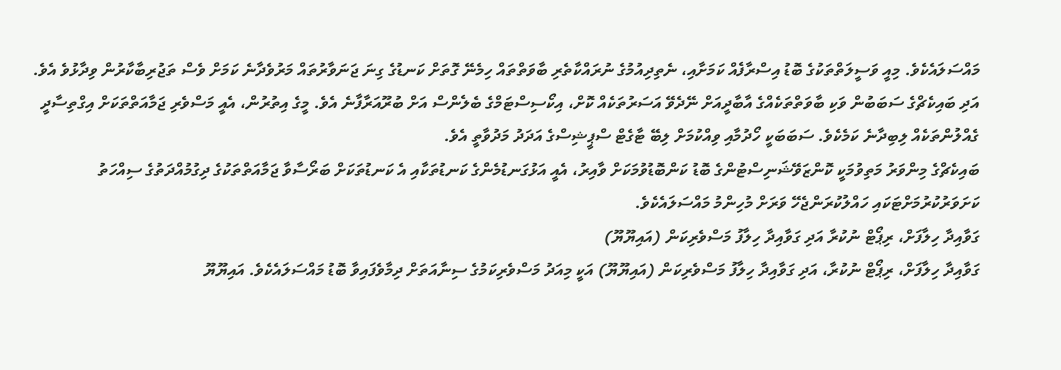މައްސަލައެކެވެ. މިއީ ވަސީލަތްތަކުގެ ބޮޑު އިސްރާފެއް ކަމަށާއި، ނެތިދިއުމުގެ ނުރައްކާތެރި ބާވަތްތައް ހިމެނޭ ގޮތަށް ކަނޑުގެ ގިނަ ޖަނަވާރުތައް މަރުވެދާނެ ކަމަށް ވެސް ތަޖުރިބާކާރުން ވިދާޅުވެ އެވެ.
އަދި ބައިކެޗްގެ ސަބަބުން ވަކި ބާވަތްތަކެއްގެ އާބާދީއަށް ނޭދެވޭ އަސަރުތަކެއް ކޮށް، އިކޯސިސްޓަމްގެ ބެލެންސް އަށް ބުރޫއަރާފާނެ އެވެ. މީގެ އިތުރުން، އެއީ މަސްވެރި ޖަމާއަތްތަކަށް އިގްތިސާދީ ގެއްލުންތަކެއް ލިބިދާނެ ކަމެކެވެ. ސަބަބަކީ ހޯދުމާއި ވިއްކުމަށް ލިބޭ ޓާގެޓް ސްޕީޝިސްގެ އަދަދު މަދުވާތީ އެވެ.
ބައިކެޗްގެ މިންވަރު މަތިވުމަކީ ކޮންޒަވޭޝަނިސްޓުންގެ ބޮޑު ކަންބޮޑުވުމަކަށް ވާއިރު، އެއީ އަޅުގަނޑުމެންގެ ކަނޑުތަކާއި އެ ކަނޑުތަކަށް ބަރޯސާވާ ޖަމާއަތްތަކުގެ ދިގުމުއްދަތުގެ ސިއްހަތު ކަށަވަރުކުރުމަށްޓަކައި ހައްލުކުރަންޖެހޭ ވަރަށް މުހިންމު މައްސަލައެކެވެ.
ގަވާއިދާ ހިލާފަށް، ރިޕޯޓް ނުކުރާ އަދި ގަވާއިދާ ހިލާފު މަސްވެރިކަން (އައިޔޫޔޫ)
ގަވާއިދާ ހިލާފަށް، ރިޕޯޓް ނުކުރާ، އަދި ގަވާއިދާ ހިލާފު މަސްވެރިކަން (އައިޔޫޔޫ) އަކީ މިއަދު މަސްވެރިކަމުގެ ސިނާއަތަށް ދިމާވެފައިވާ ބޮޑު މައްސަލައެކެވެ. އައިޔޫޔޫ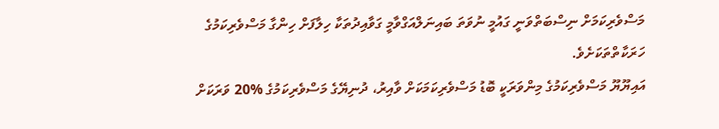މަސްވެރިކަމަށް ނިސްބަތްވަނީ ގައުމީ ނުވަތަ ބައިނަލްއަގްވާމީ ގަވާއިދުތަކާ ހިލާފަށް ހިންގާ މަސްވެރިކަމުގެ ހަރަކާތްތަކަށެވެ.
އައިޔޫޔޫ މަސްވެރިކަމުގެ މިންވަރަކީ ބޮޑު މަސްވެރިކަމަކަށް ވާއިރު، ދުނިޔޭގެ މަސްވެރިކަމުގެ %20 ވަރަކަށް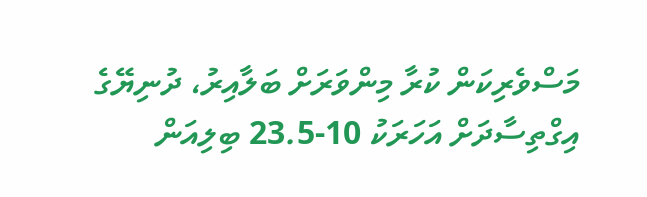މަސްވެރިކަން ކުރާ މިންވަރަށް ބަލާއިރު، ދުނިޔޭގެ އިގްތިސާދަށް އަހަރަކު 10-23.5 ބިލިއަން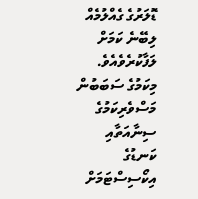ޑޮލަރުގެ ގެއްލުމެއް ލިބޭނެ ކަމަށް ލަފާކުރެވެއެވެ. މިކަމުގެ ސަބަބުން މަސްވެރިކަމުގެ ސިނާއަތާއި ކަނޑުގެ އިކޯސިސްޓަމަށް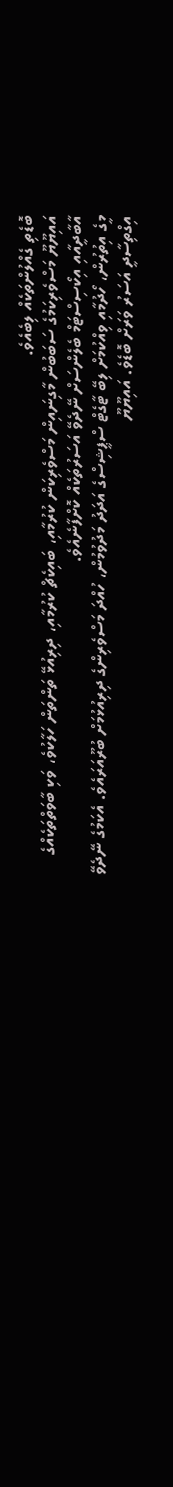ބޮޑެތި ގެއްލުންތަކެއް ލިބެއެވެ.
އައިޔޫޔޫ މަސްވެރިކަމުގެ ސަބަބުން މާގިނައިން މަސްވެރިކަން ކުރުމާއި، ބައިކެޗް ކުރުމާއި، ދިރިއުޅޭ ތަންތަން ހަލާކުވެ، ވަކި ބާވަތްތަކެއްގެ އާބާދީއާއި އިކޯސިސްޓަމް ބެލެންސަށް ނޭދެވޭ އަސަރުތަކެއް ކޮށްފާނެއެވެ.
މީގެ އިތުރުން، ހޯދުމާއި ވިއްކުމަށް ލިބޭ ޓާގެޓް ސްޕީޝިސްގެ އަދަދު މަދުވުމުން، ހުއްދަ މަސްވެރިންގެ ދިރިއުޅުމަށް ބުރޫއަރައެވެ. އެކަމުގެ ނޭދެވޭ އިގްތިސާދީ އަސަރު ވަރަށް ބޮޑެވެ. އައިޔޫޔޫ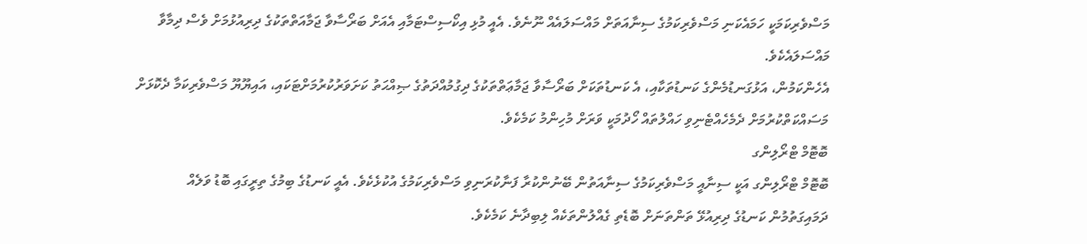މަސްވެރިކަމަކީ ހަމައެކަނި މަސްވެރިކަމުގެ ސިނާއަތަށް މައްސަލައެއް ނޫނެވެ. އެއީ މުޅި އިކޯސިސްޓަމާއި އެއަށް ބަރޯސާވާ ޖަމާއަތްތަކުގެ ދިރިއުޅުމަށް ވެސް ދިމާވާ މައްސަލައެކެވެ.
އެހެންކަމުން، އަޅުގަނޑުމެންގެ ކަނޑުތަކާއި، އެ ކަނޑުތަކަށް ބަރޯސާވާ ޖަމާޢަތްތަކުގެ ދިގުމުއްދަތުގެ ޞިއްޙަތު ކަށަވަރުކުރުމަށްޓަކައި، އައިޔޫޔޫ މަސްވެރިކަމާ ދެކޮޅަށް މަސައްކަތްކުރުމަށް ދެމެހެއްޓެނިވި ހައްލުތައް ހޯދުމަކީ ވަރަށް މުހިންމު ކަމެކެވެ.
ބޮޓޮމް ޓްރޯލިންގ
ބޮޓޮމް ޓްރޯލިންގ އަކީ ސިނާއީ މަސްވެރިކަމުގެ ސިނާއަތުން ބޭނުންކުރާ ފަނާކުރަނިވި މަސްވެރިކަމުގެ އުކުޅެކެވެ. އެއީ ކަނޑުގެ ބިމުގެ ތިރީގައި ބޮޑު ވަލެއް ދަމައިގަތުމުން ކަނޑުގެ ދިރިއުޅޭ ތަންތަނަށް ބޮޑެތި ގެއްލުންތަކެއް ލިބިދާނެ ކަމެކެވެ.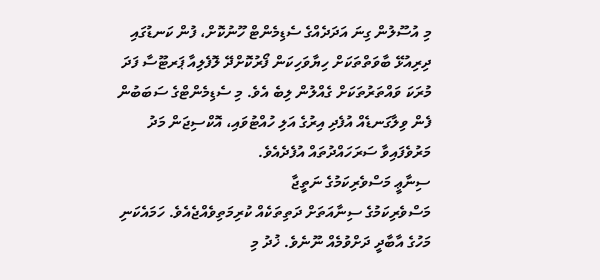މި އުސޫލުން ގިނަ އަދަދެއްގެ ސެޑިމެންޓް ހޫނުކޮށް، ފުން ކަނޑުގައި ދިރިއުޅޭ ބާވަތްތަކަށް ހިޔާވަހިކަން ފޯރުކޮށްދޭ ލޮފެލިއާ ޕަރޓޫސާ ފަދަ މުރަކަ ވައްތަރުތަކަށް ގެއްލުން ލިބެ އެވެ. މި ސެޑިމެންޓްގެ ސަބަބުން ފެން ވިލާގަނޑެއް އުފެދި އިރުގެ އަލި ހުއްޓުވައި، އޮކްސިޖަން މަދު މަރުވެފައިވާ ސަރަހައްދުތައް އުފެދެއެވެ.
ސިނާޢީ މަސްވެރިކަމުގެ ނަތީޖާ
މަސްވެރިކަމުގެ ސިނާއަތަށް ދަތިތަކެއް ކުރިމަތިވެއްޖެއެވެ. ހަމައެކަނި މަހުގެ އާބާދީ ދަށްވުމެއް ނޫނެވެ. ޚުދު މި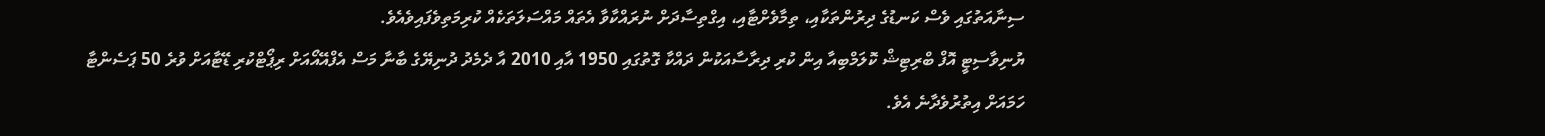ސިނާއަތުގައި ވެސް ކަނޑުގެ ދިރުންތަކާއި، ތިމާވެށްޓާއި، އިގްތިސާދަށް ނުރައްކާވާ އެތައް މައްސަލަތަކެއް ކުރިމަތިވެފައިވެއެވެ.
ޔުނިވާސިޓީ އޮފް ބްރިޓިޝް ކޮލަމްބިއާ އިން ކުރި ދިރާސާއަކުން ދައްކާ ގޮތުގައި 1950 އާއި 2010 އާ ދެމެދު ދުނިޔޭގެ ބާނާ މަސް އެފްއޭއޯއަށް ރިޕޯޓްކުރި ޑޭޓާއަށް ވުރެ 50 ޕަސެންޓާ ހަމައަށް އިތުރުވެދާނެ އެވެ.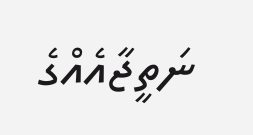ނަތީޖާއެއްގެ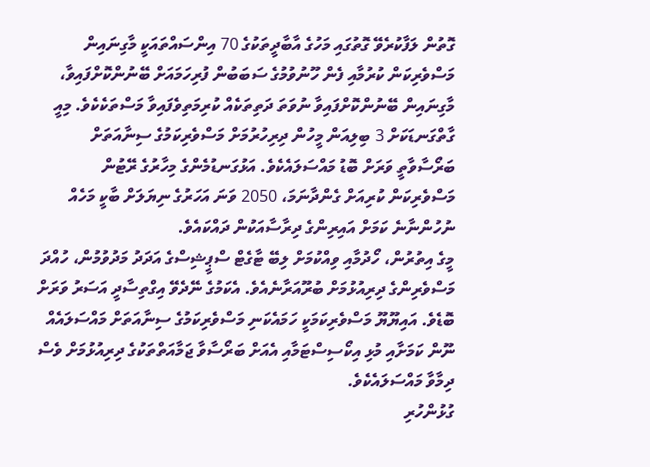ގޮތުން ލަފާކުރެވޭ ގޮތުގައި މަހުގެ އާބާދީތަކުގެ 70 އިންސައްތައަކީ މާގިނައިން މަސްވެރިކަން ކުރުމާއި ފެން ހޫނުވުމުގެ ސަބަބުން ފުރިހަމައަށް ބޭނުންކޮށްފައިވާ، މާގިނައިން ބޭނުންކޮށްފައިވާ ނުވަތަ ދަތިތަކެއް ކުރިމަތިވެފައިވާ މަސްތަކެކެވެ. މިއީ ގާތްގަނޑަކަށް 3 ބިލިއަން މީހުން ދިރިހުރުމަށް މަސްވެރިކަމުގެ ސިނާއަތަށް ބަރޯސާވާތީ ވަރަށް ބޮޑު މައްސަލައެކެވެ. އަޅުގަނޑުމެންގެ މިހާރުގެ ރޭޓުން މަސްވެރިކަން ކުރިއަށް ގެންދާނަމަ، 2050 ވަނަ އަހަރުގެ ނިޔަލަށް ބާކީ މަހެއް ނުހުންނާނެ ކަމަށް އައިރިންގެ ދިރާސާއަކުން ދައްކައެވެ.
މީގެ އިތުރުން، ހޯދުމާއި ވިއްކުމަށް ލިބޭ ޓާގެޓް ސްޕީޝިސްގެ އަދަދު މަދުވުމުން، ހުއްދަ މަސްވެރިންގެ ދިރިއުޅުމަށް ބުރޫއަރާނެއެވެ. އެކަމުގެ ނޭދެވޭ އިގްތިސާދީ އަސަރު ވަރަށް ބޮޑެވެ. އައިޔޫޔޫ މަސްވެރިކަމަކީ ހަމައެކަނި މަސްވެރިކަމުގެ ސިނާއަތަށް މައްސަލައެއް ނޫން ކަމަށާއި މުޅި އިކޯސިސްޓަމާއި އެއަށް ބަރޯސާވާ ޖަމާއަތްތަކުގެ ދިރިއުޅުމަށް ވެސް ދިމާވާ މައްސަލައެކެވެ.
ގުޅުންހުރި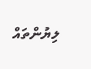ލިޔުންތައް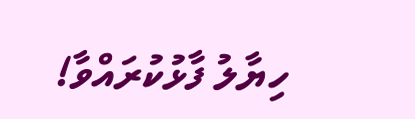ހިޔާލު ފާޅުކުރައްވާ!